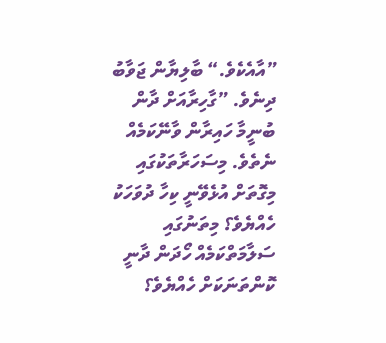”އާއެކެވެ.“ ބާލިޔާން ޖަވާބު ދިނެވެ. ”ގާހިރާއަށް ދާން ބުނީމާ ހައިރާން ވާނޭކަމެއް ނެތެވެ. މިސަހަރާތަކުގައި މިގޮތަށް އުޅެވޭނީ ކިހާ ދުވަހަކު ހެއްޔެވެ؟ މިތަނުގައި ސަލާމަތްކަމެއް ހޯދަން ދާނީ ކޮންތަނަކަށް ހެއްޔެވެ؟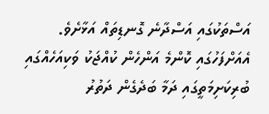އަސްތަކުގައި އަސްދާނެ ގޮނޑިތައް އަޅާށެވެ. އެއަށްފަހުގައި ކޮންމެ އަންހެން ކުއްޖަކު ވަކިއަހެއްގައި ބުރިކަށިމަތީގައި ދަމާ ބަދެގެން ދަތުރު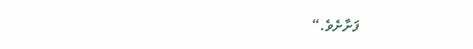ފަށާށެވެ.“